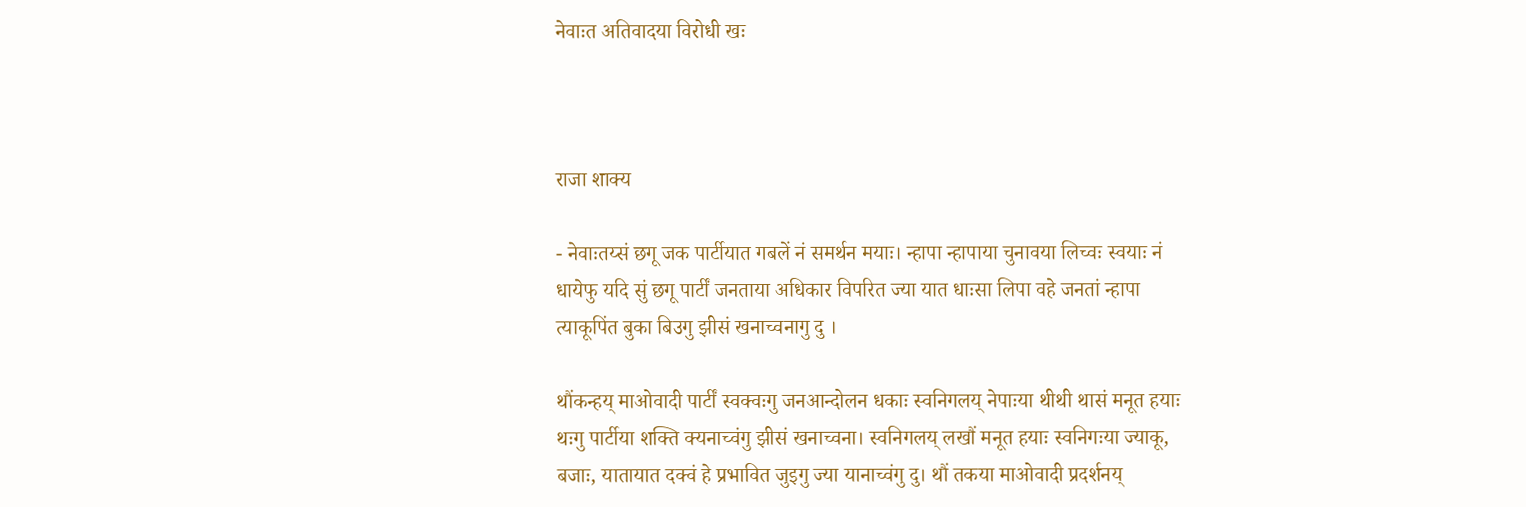नेवाःत अतिवादया विरोधी खः



राजा शाक्य

- नेवाःतय्सं छगू जक पार्टीयात गबलें नं समर्थन मयाः। न्हापा न्हापाया चुनावया लिच्वः स्वयाः नं धायेफु यदि सुं छगू पार्टीं जनताया अधिकार विपरित ज्या यात धाःसा लिपा वहे जनतां न्हापा त्याकूपिंत बुका बिउगु झीसं खनाच्वनागु दु ।

थौंकन्हय् माओवादी पार्टीं स्वक्वःगु जनआन्दोलन धकाः स्वनिगलय् नेपाःया थीथी थासं मनूत हयाः थःगु पार्टीया शक्ति क्यनाच्वंगु झीसं खनाच्वना। स्वनिगलय् लखौं मनूत हयाः स्वनिगःया ज्याकू, बजाः, यातायात दक्वं हे प्रभावित जुइगु ज्या यानाच्वंगु दु। थौं तकया माओवादी प्रदर्शनय्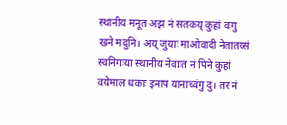स्थानीय मनूत अझ नं सतकय् कुहां वःगु खने मदुनि। अय् जुयाः माओवादी नेतातय्सं स्वनिगःया स्थानीय नेवाःत नं पिने कुहां वयेमाल धकाः इनाप यानाच्वंगु दु। तर नं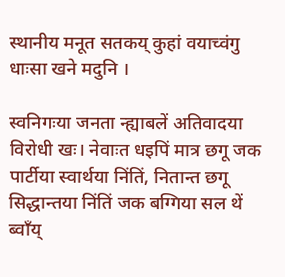स्थानीय मनूत सतकय् कुहां वयाच्वंगु धाःसा खने मदुनि ।

स्वनिगःया जनता न्ह्याबलें अतिवादया विरोधी खः। नेवाःत धइपिं मात्र छगू जक पार्टीया स्वार्थया निंतिं, नितान्त छगू सिद्धान्तया निंतिं जक बग्गिया सल थें ब्वाँय्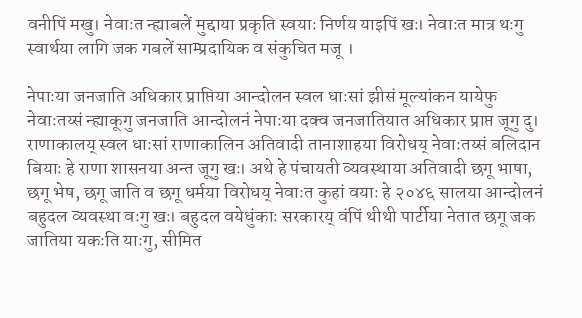वनीपिं मखु। नेवाःत न्ह्याबलें मुद्दाया प्रकृति स्वयाः निर्णय याइपिं खः। नेवाःत मात्र थःगु स्वार्थया लागि जक गबलें साम्प्रदायिक व संकुचित मजू ।

नेपाःया जनजाति अधिकार प्राप्तिया आन्दोलन स्वल धाःसां झीसं मूल्यांकन यायेफु नेवाःतय्सं न्ह्याकूगु जनजाति आन्दोलनं नेपाःया दक्व जनजातियात अधिकार प्राप्त जूगु दु।
राणाकालय् स्वल धाःसां राणाकालिन अतिवादी तानाशाहया विरोधय् नेवाःतय्सं बलिदान बियाः हे राणा शासनया अन्त जूगु खः। अथे हे पंचायती व्यवस्थाया अतिवादी छगू भाषा, छगू भेष, छगू जाति व छगू धर्मया विरोधय् नेवाःत कुहां वयाः हे २०४६ सालया आन्दोलनं बहुदल व्यवस्था वःगु खः। बहुदल वयेधुंकाः सरकारय् वंपिं थीथी पार्टीया नेतात छगू जक जातिया यकःति याःगु, सीमित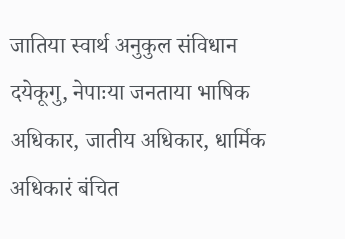जातिया स्वार्थ अनुकुल संविधान दयेकूगु, नेपाःया जनताया भाषिक अधिकार, जातीय अधिकार, धार्मिक अधिकारं बंचित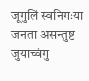जूगुलिं स्वनिगःया जनता असन्तुष्ट जुयाच्वंगु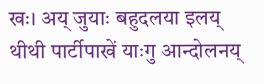खः। अय् जुयाः बहुदलया इलय् थीथी पार्टीपाखें याःगु आन्दोलनय्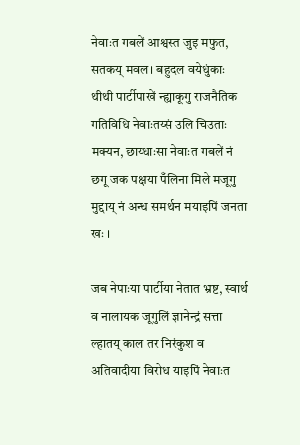नेवाःत गबलें आश्वस्त जुइ मफुत, सतकय् मवल। बहुदल वयेधुंकाः थीथी पार्टीपाखें न्ह्याकूगु राजनैतिक गतिविधि नेवाःतय्सं उलि चिउताः मक्यन, छाय्धाःसा नेवाःत गबलें नं छगू जक पक्षया पँलिना मिले मजूगु मुद्दाय् नं अन्ध समर्थन मयाइपिं जनता खः ।

जब नेपाःया पार्टीया नेतात भ्रष्ट, स्वार्थ व नालायक जूगुलिं ज्ञानेन्द्रं सत्ता ल्हातय् काल तर निरंकुश व अतिवादीया विरोध याइपिं नेवाःत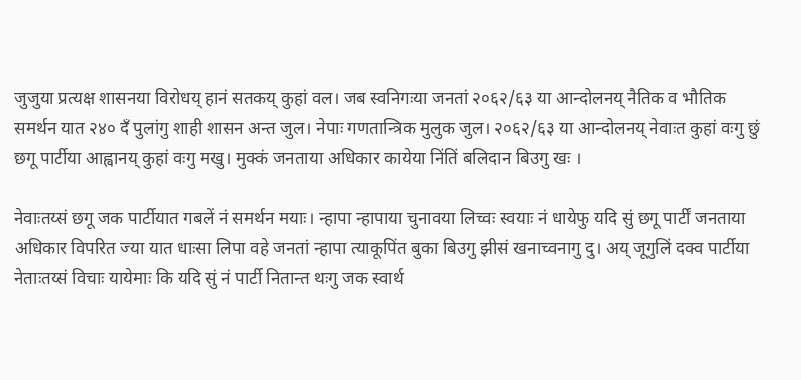जुजुया प्रत्यक्ष शासनया विरोधय् हानं सतकय् कुहां वल। जब स्वनिगःया जनतां २०६२/६३ या आन्दोलनय् नैतिक व भौतिक समर्थन यात २४० दँ पुलांगु शाही शासन अन्त जुल। नेपाः गणतान्त्रिक मुलुक जुल। २०६२/६३ या आन्दोलनय् नेवाःत कुहां वःगु छुं छगू पार्टीया आह्वानय् कुहां वःगु मखु। मुक्कं जनताया अधिकार कायेया निंतिं बलिदान बिउगु खः ।

नेवाःतय्सं छगू जक पार्टीयात गबलें नं समर्थन मयाः। न्हापा न्हापाया चुनावया लिच्वः स्वयाः नं धायेफु यदि सुं छगू पार्टीं जनताया अधिकार विपरित ज्या यात धाःसा लिपा वहे जनतां न्हापा त्याकूपिंत बुका बिउगु झीसं खनाच्वनागु दु। अय् जूगुलिं दक्व पार्टीया नेताःतय्सं विचाः यायेमाः कि यदि सुं नं पार्टी नितान्त थःगु जक स्वार्थ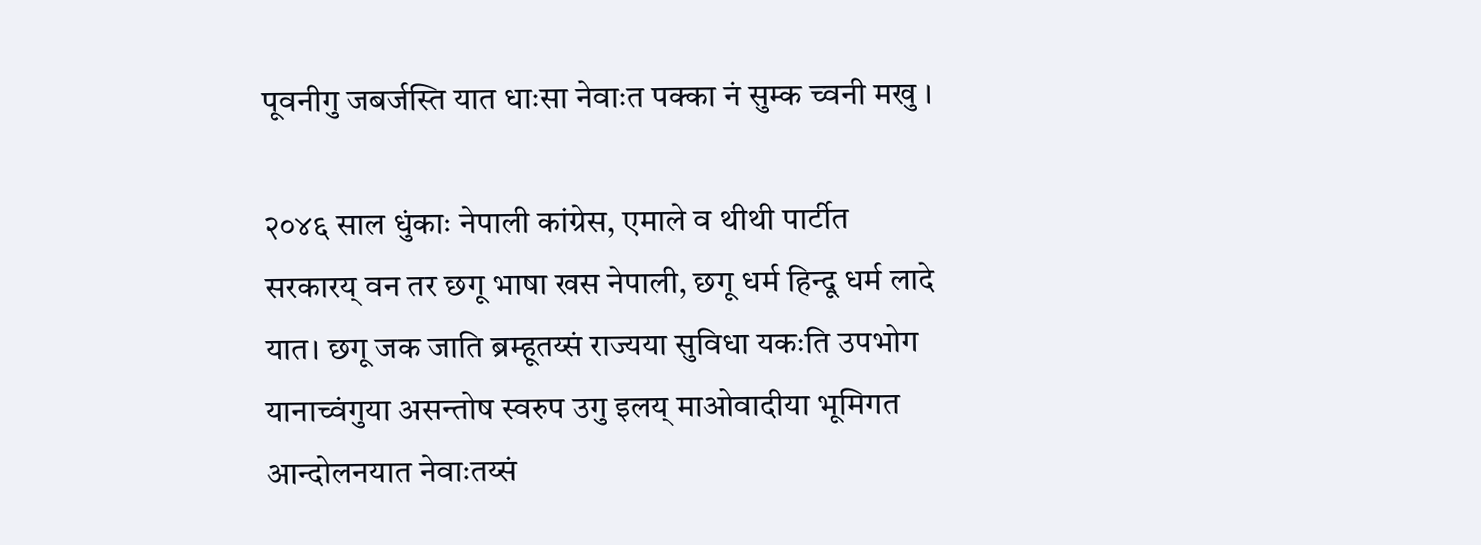पूवनीगु जबर्जस्ति यात धाःसा नेवाःत पक्का नं सुम्क च्वनी मखु ।

२०४६ साल धुंकाः नेपाली कांग्रेस, एमाले व थीथी पार्टीत सरकारय् वन तर छगू भाषा खस नेपाली, छगू धर्म हिन्दू धर्म लादे यात। छगू जक जाति ब्रम्हूतय्सं राज्यया सुविधा यकःति उपभोग यानाच्वंगुया असन्तोष स्वरुप उगु इलय् माओवादीया भूमिगत आन्दोलनयात नेवाःतय्सं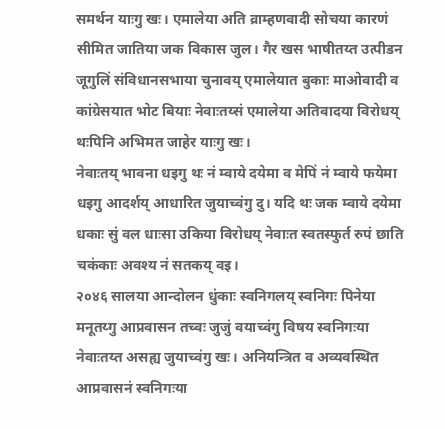समर्थन याःगु खः। एमालेया अति व्राम्हणवादी सोचया कारणं सीमित जातिया जक विकास जुल। गैर खस भाषीतय्त उत्पीडन जूगुलिं संविधानसभाया चुनावय् एमालेयात बुकाः माओवादी व कांग्रेसयात भोट बियाः नेवाःतय्सं एमालेया अतिवादया विरोधय् थःपिनि अभिमत जाहेर याःगु खः।
नेवाःतय् भावना धइगु थः नं म्वाये दयेमा व मेपिं नं म्वाये फयेमा धइगु आदर्शय् आधारित जुयाच्वंगु दु। यदि थः जक म्वाये दयेमा धकाः सुं वल धाःसा उकिया विरोधय् नेवाःत स्वतस्फुर्त रुपं छाति चकंकाः अवश्य नं सतकय् वइ।
२०४६ सालया आन्दोलन धुंकाः स्वनिगलय् स्वनिगः पिनेया मनूतय्गु आप्रवासन तच्वः जुजुं वयाच्वंगु विषय स्वनिगःया नेवाःतय्त असह्य जुयाच्वंगु खः। अनियन्त्रित व अव्यवस्थित आप्रवासनं स्वनिगःया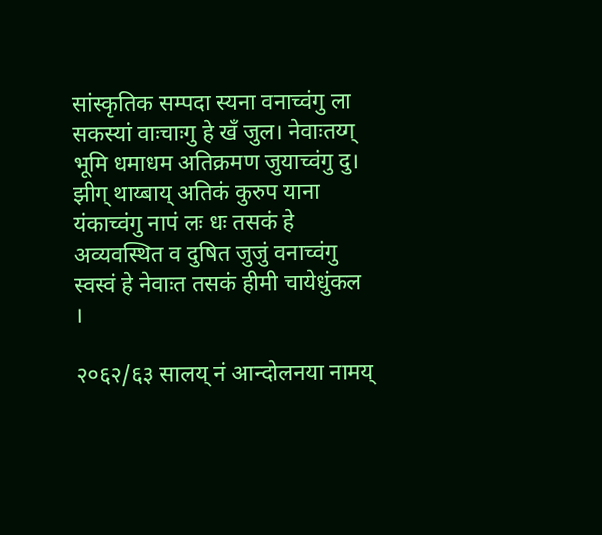सांस्कृतिक सम्पदा स्यना वनाच्वंगु ला सकस्यां वाःचाःगु हे खँ जुल। नेवाःतय्ग् भूमि धमाधम अतिक्रमण जुयाच्वंगु दु। झीग् थाय्बाय् अतिकं कुरुप याना यंकाच्वंगु नापं लः धः तसकं हे अव्यवस्थित व दुषित जुजुं वनाच्वंगु स्वस्वं हे नेवाःत तसकं हीमी चायेधुंकल ।

२०६२/६३ सालय् नं आन्दोलनया नामय्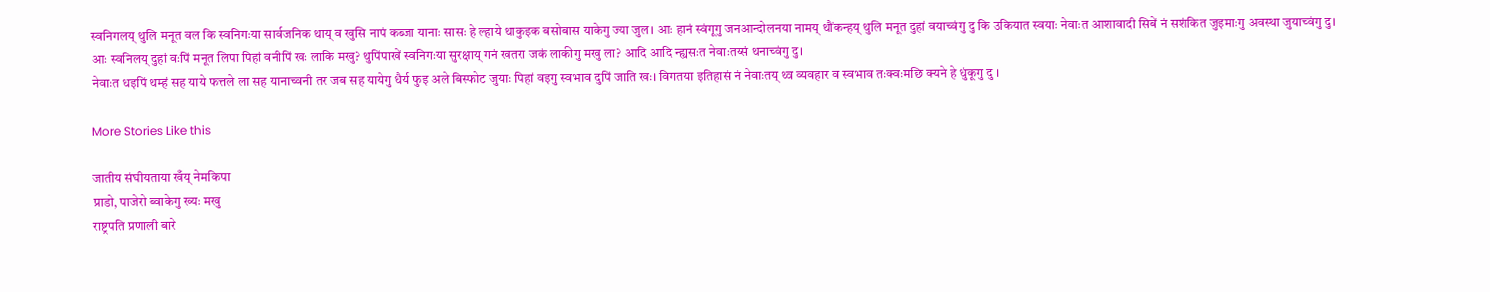स्वनिगलय् थुलि मनूत वल कि स्वनिगःया सार्वजनिक थाय् व खुसि नापं कब्जा यानाः सासः हे ल्हाये थाकुइक बसोबास याकेगु ज्या जुल। आः हानं स्वंगूगु जनआन्दोलनया नामय् थौंकन्हय् थुलि मनूत दुहां वयाच्वंगु दु कि उकियात स्वयाः नेवाःत आशावादी सिबें नं सशंकित जुइमाःगु अवस्था जुयाच्वंगु दु। आः स्वनिलय् दुहां वःपिं मनूत लिपा पिहां वनीपिं खः लाकि मखु? थुपिंपाखें स्वनिगःया सुरक्षाय् गनं खतरा जकं लाकीगु मखु ला? आदि आदि न्ह्यसःत नेवाःतय्सं थनाच्वंगु दु।
नेवाःत धइपिं थम्हं सह याये फत्तले ला सह यानाच्वनी तर जब सह यायेगु धैर्य फुइ अले बिस्फोट जुयाः पिहां वइगु स्वभाव दुपिं जाति खः। विगतया इतिहासं नं नेवाःतय् थ्व व्यवहार व स्वभाव तःक्वःमछि क्यने हे धुंकूगु दु ।

More Stories Like this

जातीय संघीयताया खँय् नेमकिपा
प्राडो, पाजेरो ब्वाकेगु ख्यः मखु
राष्ट्रपति प्रणाली बारे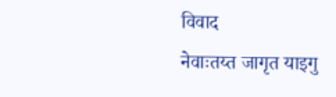विवाद
नेवाःतय्त जागृत याइगु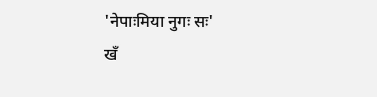'नेपाःमिया नुगः सः'
खँ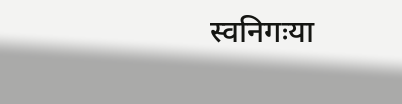स्वनिगःया